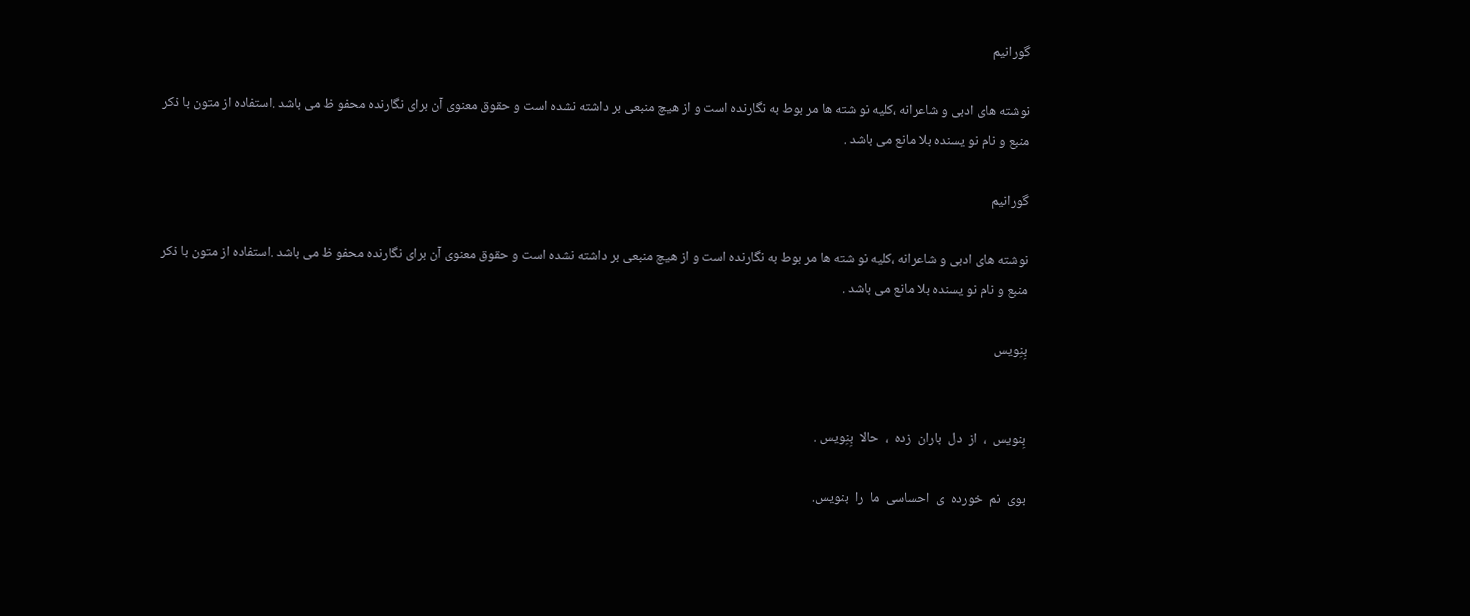گورانیم

نوشته های ادبی و شاعرانه ،کلیه نو شته ها مر بوط به نگارنده است و از هیچ منبعی بر داشته نشده است و حقوق معنوی آن برای نگارنده محفو ظ می باشد .استفاده از متون با ذکر منبع و نام نو یسنده بلا مانع می باشد .

گورانیم

نوشته های ادبی و شاعرانه ،کلیه نو شته ها مر بوط به نگارنده است و از هیچ منبعی بر داشته نشده است و حقوق معنوی آن برای نگارنده محفو ظ می باشد .استفاده از متون با ذکر منبع و نام نو یسنده بلا مانع می باشد .

بِنِویس


بِنویس  ،  از  دل  باران  زده  ،  حالا  بِنِویس .

بوی  نم  خورده  ی  احساسی  ما  را  بنویس.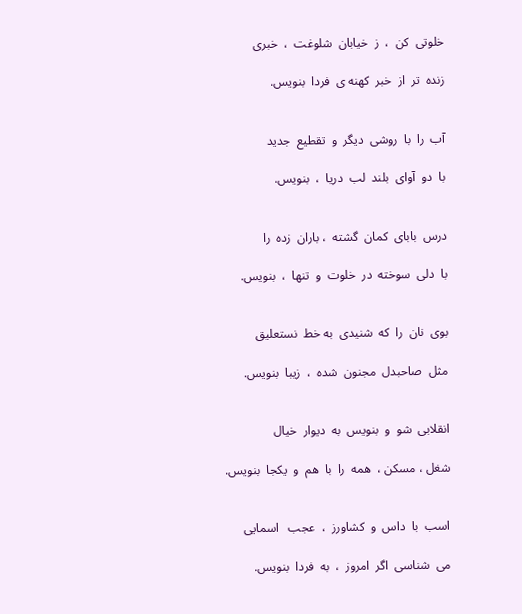خلوتی  کن  ،  ز  خیابان  شلوغت  ،  خبری

زنده  تر  از  خبر  کهنه ی  فردا  بنویس.


آب  را  با  روشی  دیگر  و  تقطیع  جدید

با  دو  آوای  بلند  لب  دریا  ،  بنویس.


درس  بابای  کمان  گشته  ، باران  زده  را

با  دلی  سوخته  در  خلوت  و  تنها  ،  بنویس.


بوی  نان  را  که  شنیدی  به خط  نستعلیق

مثل  صاحبدل  مجنون  شده  ،  زیبا  بنویس.


انقلابی  شو  و  بنویس  به  دیوار  خیال

شغل ، مسکن ،  همه  را  با  هم  و  یکجا  بنویس.


اسب  با  داس  و  کشاورز  ،  عجب   اسمایی

می  شناسی  اگر  امروز  ،  به  فردا  بنویس.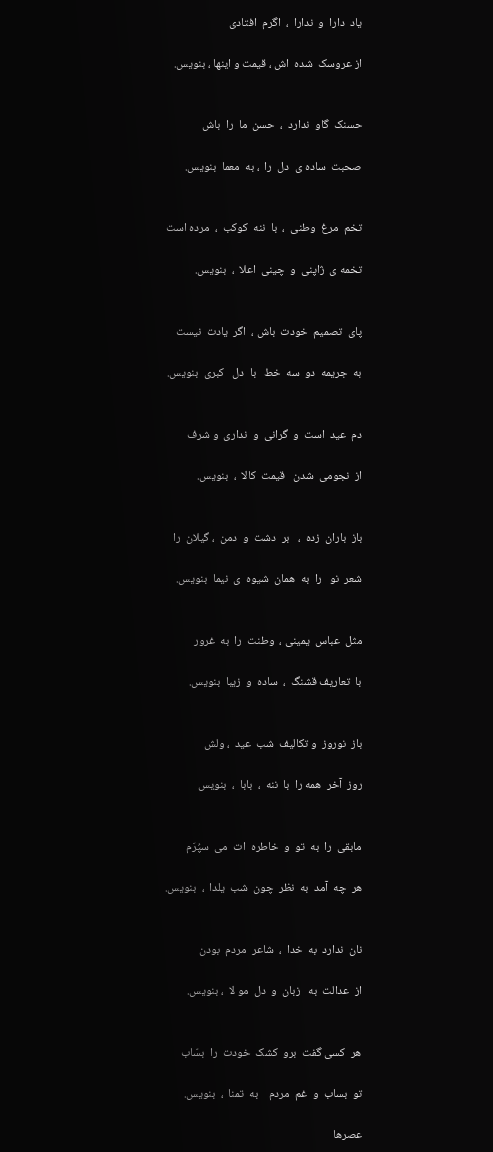یاد  دارا  و  ندارا  ،  اگرم  افتادی

از عروسک  شده  اش ، قیمت و اینها ، بنویس.


حسنک  گاو  ندارد  ،  حسن  ما  را  باش

صحبت  ساده ی  دل  را  ، به  معما  بنویس.


تخم  مرغ  وطنی  ،  با  ننه  کوکب  ،  مرده است

تخمه ی  ژاپنی  و  چینی  اعلا  ،  بنویس.


پای  تصمیم  خودت  باش ،  اگر  یادت  نیست

به  جریمه  دو  سه  خط   با  دل   کبری  بنویس.


دم  عید  است  و  گرانی  و  نداری  و شرف

از  نجومی  شدن   قیمت  کالا  ،  بنویس.


باز  باران  زده  ،   بر  دشت  و  دمن  ، گیلان  را

شعر  نو   را  به  همان  شیوه  ی  نیما  بنویس.


مثل  عباس  یمینی ،  وطنت  را  به  غرور

با  تعاریف قشنگ  ،  ساده  و  زیبا  بنویس.


باز  نوروز  و تکالیف  شب  عید  ، ولش

روز  آخر  همه را  با  ننه  ،  بابا  ،  بنویس


مابقی  را  به  تو  و  خاطره  ات  می  سپُرَم

هر  چه  آمد  به  نظر  چون  شب  یلدا  ،  بنویس.


نان  ندارد  به  خدا  ،  شاعر  مردم  بودن

از  عدالت  به   زبان  و  دل  مو لا  ، بنویس.


هر  کسی گفت  برو  کشک  خودت  را  بسّاب

تو  بساب  و  غم  مردم    به  تمنا  ،  بنویس.

عصرها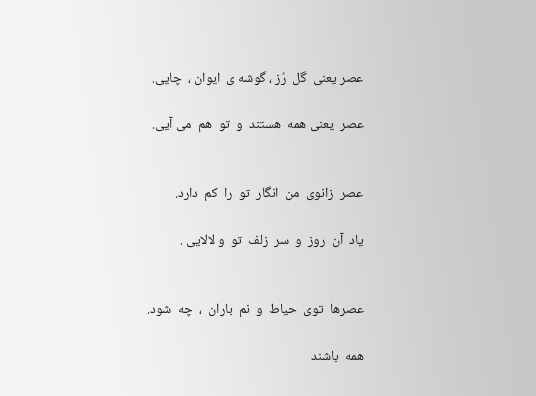عصر یعنی  گل  رُز ، گوشه ی  ایوان ،  چایی.

عصر  یعنی همه  هستند  و  تو  هم  می آیی.


عصر  زانوی  من  انگار  تو  را  کم  دارد.

یاد  آن  روز  و  سر  زلف  تو  و لالایی .


عصرها  توی  حیاط  و  نم  باران  ،  چه  شود.

همه  باشند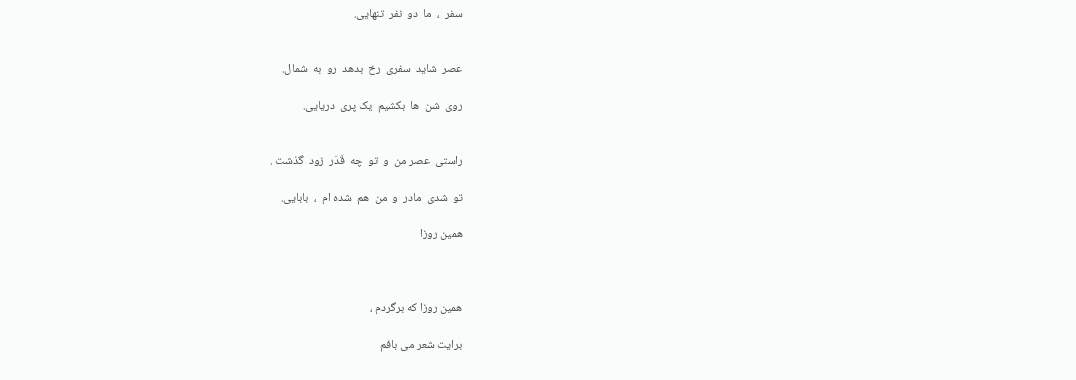سفر  ،  ما  دو  نفر  تنهایی.


عصر  شاید  سفری  رخ  بدهد  رو  به  شمال.

روی  شن  ها  بکشیم  یک پری  دریایی.


راستی  عصر من  و  تو  چه  قَدَر  زود  گذشت .

تو  شدی  مادر  و  من  هم  شده ام  ،  بابایی.

همین روزا



همین روزا که برگردم ،

برایت شعر می بافم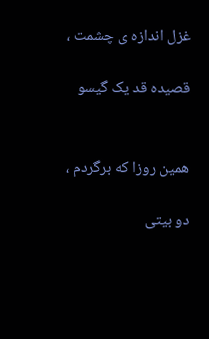غزل اندازه ی چشمت ،

قصیده قد یک گیسو


همین روزا که برگردم ،

دو بیتی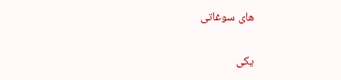های سوغاتی

یکی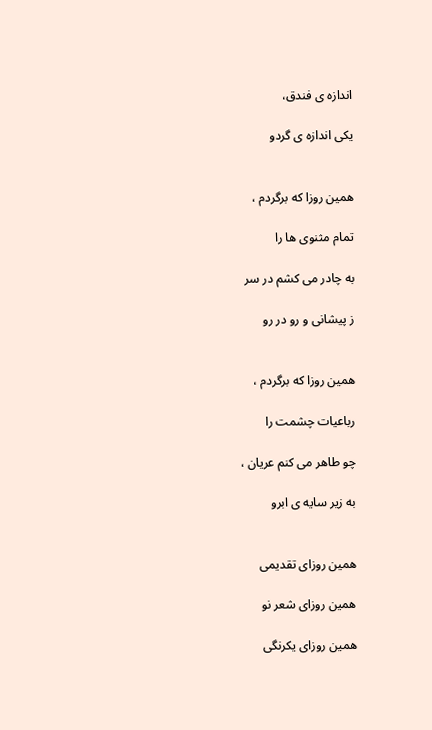اندازه ی فندق،

یکی اندازه ی گردو


همین روزا که برگردم ،

تمام مثنوی ها را

به چادر می کشم در سر

ز پیشانی و رو در رو


همین روزا که برگردم ،

رباعیات چشمت را

چو طاهر می کنم عریان ،

به زیر سایه ی ابرو


همین روزای تقدیمی

همین روزای شعر نو

همین روزای یکرنگی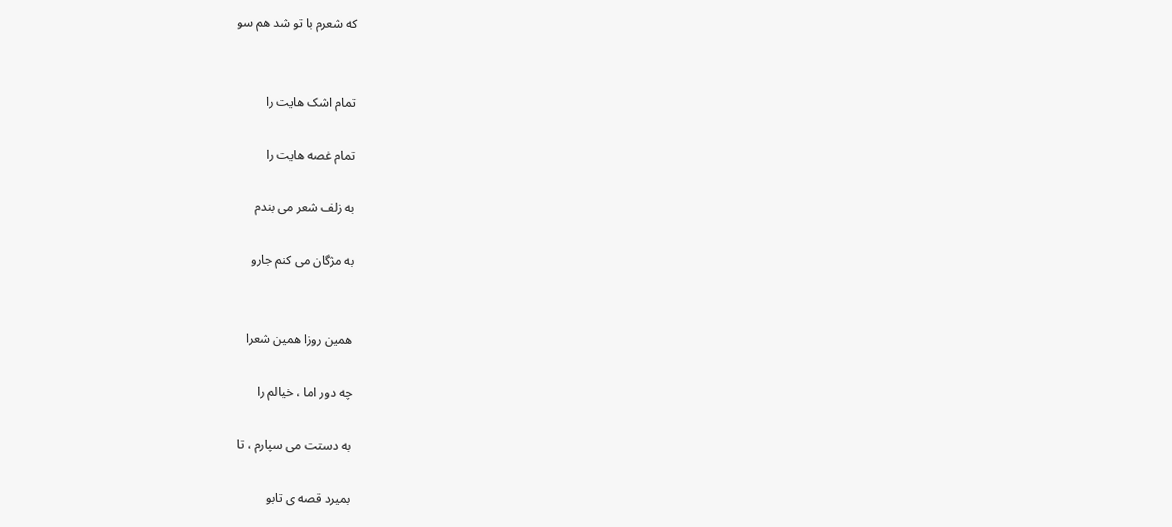که شعرم با تو شد هم سو


تمام اشک هایت را

تمام غصه هایت را

به زلف شعر می بندم

به مژگان می کنم جارو


همین روزا همین شعرا

چه دور اما ، خیالم را

به دستت می سپارم ، تا

بمیرد قصه ی تابو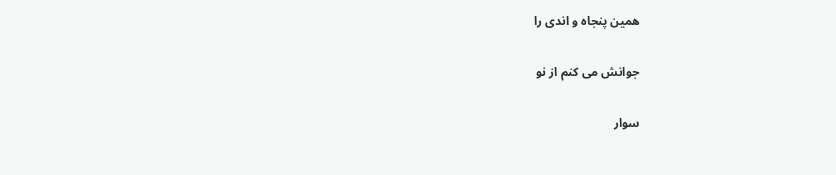همین پنجاه و اندی را

جوانش می کنم از نو

سوار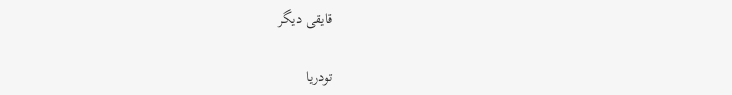قایقی دیگر

تودریا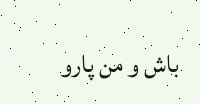باش و من پارو